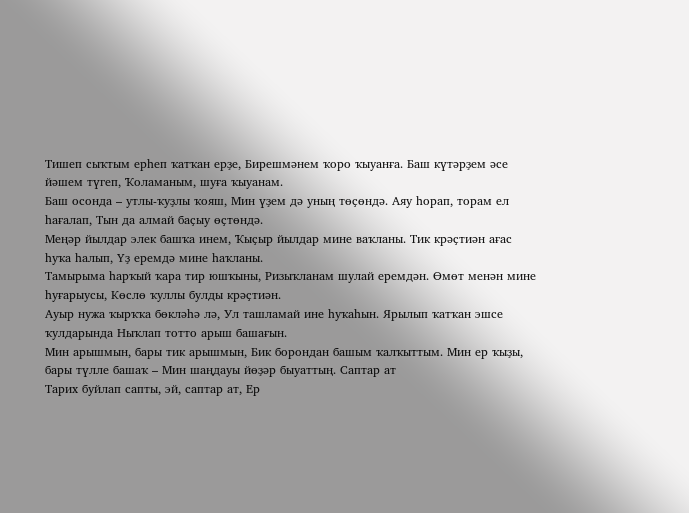Тишеп сыҡтым ерһеп ҡатҡан ерҙе, Бирешмәнем ҡоро ҡыуанға. Баш күтәрҙем әсе йәшем түгеп, Ҡоламаным, шуға ҡыуанам.
Баш осонда – утлы-ҡуҙлы ҡояш, Мин үҙем дә уның төҫөндә. Аяу һорап, торам ел һағалап, Тын да алмай баҫыу өҫтөндә.
Меңәр йылдар элек башҡа инем, Ҡыҫыр йылдар мине ваҡланы. Тик крәҫтиән ағас һуҡа һалып, Үҙ еремдә мине һаҡланы.
Тамырыма һарҡый ҡара тир юшҡыны, Ризыҡланам шулай еремдән. Өмөт менән мине һуғарыусы, Көслө ҡуллы булды крәҫтиән.
Ауыр нужа ҡырҡҡа бөкләһә лә, Ул ташламай ине һуҡаһын. Ярылып ҡатҡан эшсе ҡулдарында Ныҡлап тотто арыш башағын.
Мин арышмын, бары тик арышмын, Бик борондан башым ҡалҡыттым. Мин ер ҡыҙы, бары түлле башаҡ – Мин шаңдауы йөҙәр быуаттың. Саптар ат
Тарих буйлап сапты, эй, саптар ат, Ер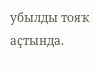убылды тояҡ аҫтында.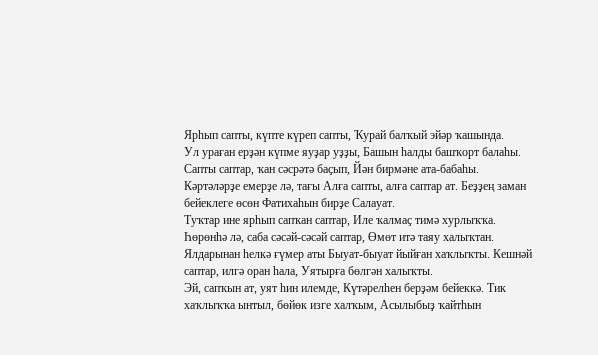Ярһып сапты, күпте күреп сапты, Ҡурай балҡый эйәр ҡашында.
Ул ураған ерҙән күпме яуҙар уҙҙы, Башын һалды башҡорт балаһы. Сапты саптар, ҡан сәсрәтә баҫып, Йән бирмәне ата-бабаһы.
Кәртәләрҙе емерҙе лә, тағы Алға сапты, алға саптар ат. Беҙҙең заман бейеклеге өсөн Фатихаһын бирҙе Салауат.
Туҡтар ине ярһып сапҡан саптар, Иле ҡалмаҫ тимә хурлыҡҡа. Һөрөнһә лә, саба сәсәй-сәсәй саптар, Өмөт итә таяу халыҡтан.
Ялдарынан һелкә ғүмер аты Быуат-быуат йыйған хаҡлыҡты. Кешнәй саптар, илгә оран һала, Уятырға бөлгән халыҡты.
Эй, сапҡын ат, уят һин илемде, Күтәрелһен берҙәм бейеккә. Тик хаҡлыҡҡа ынтыл, бөйөк изге халҡым, Асылыбыҙ ҡайтһын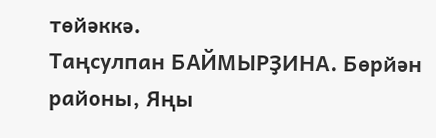төйәккә.
Таңсулпан БАЙМЫРҘИНА. Бөрйән районы, Яңы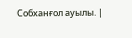Собханғол ауылы. |